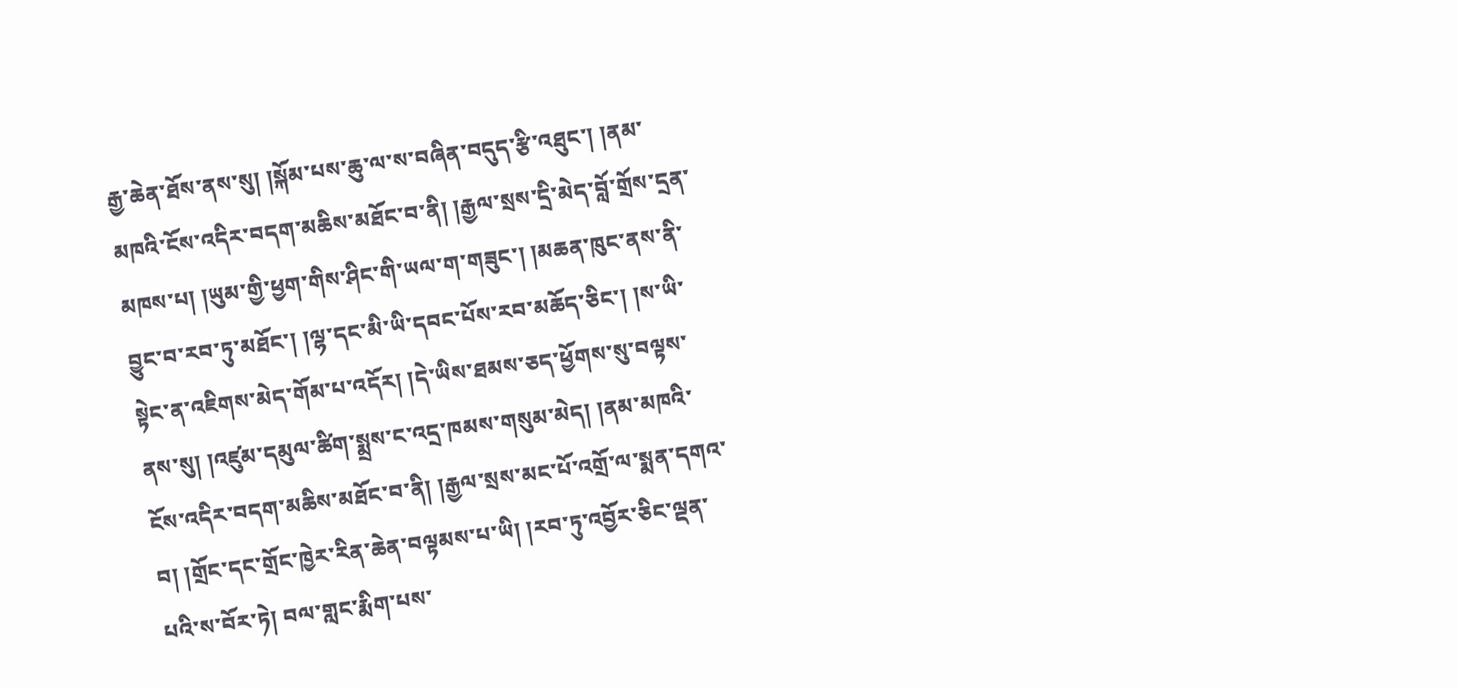རྒྱ་ཆེན་ཐོས་ནས་སུ། །སྐོམ་པས་ཆུ་ལ་ས་བཞིན་བདུད་རྩི་འཐུང་། །ནམ་མཁའི་ངོས་འདིར་བདག་མཆིས་མཐོང་བ་ནི། །རྒྱལ་སྲས་དྲི་མེད་བློ་གྲོས་དྲན་མཁས་པ། །ཡུམ་གྱི་ཕྱག་གིས་ཤིང་གི་ཡལ་ག་གཟུང་། །མཆན་ཁུང་ནས་ནི་བྱུང་བ་རབ་ཏུ་མཐོང་། །ལྷ་དང་མི་ཡི་དབང་པོས་རབ་མཆོད་ཅིང་། །ས་ཡི་སྟེང་ན་འཇིགས་མེད་གོམ་པ་འདོར། །དེ་ཡིས་ཐམས་ཅད་ཕྱོགས་སུ་བལྟས་ནས་སུ། །འཛུམ་དམུལ་ཚིག་སྨྲས་ང་འདྲ་ཁམས་གསུམ་མེད། །ནམ་མཁའི་ངོས་འདིར་བདག་མཆིས་མཐོང་བ་ནི། །རྒྱལ་སྲས་མང་པོ་འགྲོ་ལ་སྨན་དགའ་བ། །གྲོང་དང་གྲོང་ཁྱེར་རིན་ཆེན་བལྟམས་པ་ཡི། །རབ་ཏུ་འབྱོར་ཅིང་ལྡན་པའི་ས་བོར་ཏེ། བལ་གླང་རྨིག་པས་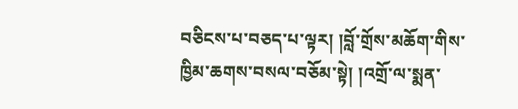བཅིངས་པ་བཅད་པ་ལྟར། །བློ་གྲོས་མཆོག་གིས་ཁྱིམ་ཆགས་བསལ་བཅོམ་སྟེ། །འགྲོ་ལ་སྨན་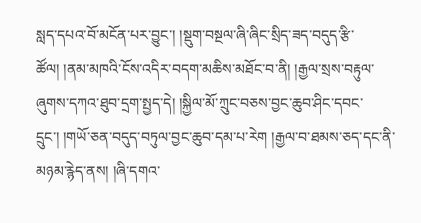སླད་དཔའ་བོ་མངོན་པར་བྱུང་། །སྡུག་བསྔལ་ཞི་ཞིང་སྲིད་ཟད་བདུད་རྩི་ཚོལ། །ནམ་མཁའི་ངོས་འདིར་བདག་མཆིས་མཐོང་བ་ནི། །རྒྱལ་སྲས་བརྟུལ་ཞུགས་དཀའ་ཐུབ་དྲག་སྤྱད་དེ། །སྐྱིལ་མོ་ཀྲུང་བཅས་བྱང་ཆུབ་ཤིང་དབང་དྲུང་། །གཡོ་ཅན་བདུད་བཏུལ་བྱང་ཆུབ་དམ་པ་རེག །རྒྱལ་བ་ཐམས་ཅད་དང་ནི་མཉམ་རྙེད་ནས། །ཞི་དགའ་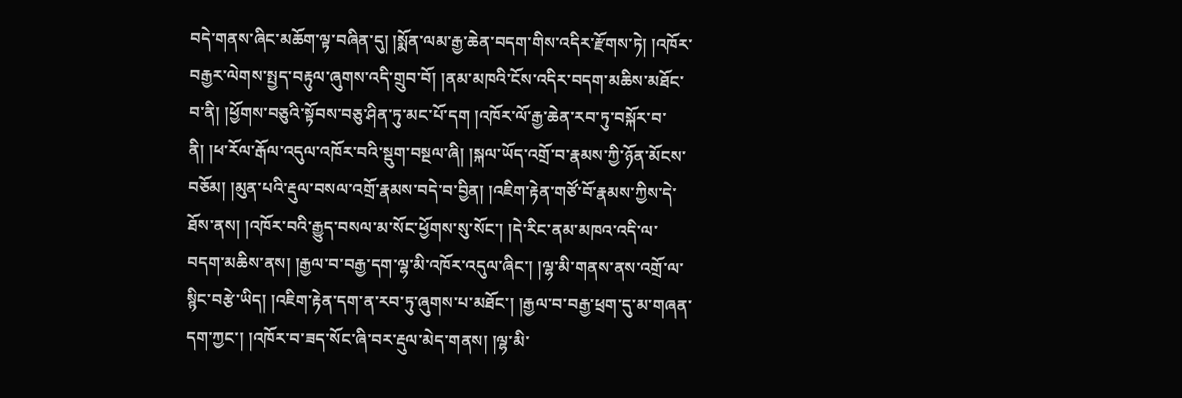བདེ་གནས་ཞིང་མཆོག་ལྟ་བཞིན་དུ། །སྨོན་ལམ་རྒྱ་ཆེན་བདག་གིས་འདིར་རྫོགས་ཏེ། །འཁོར་བརྒྱར་ལེགས་སྤྱད་བརྟུལ་ཞུགས་འདི་གྲུབ་བོ། །ནམ་མཁའི་ངོས་འདིར་བདག་མཆིས་མཐོང་བ་ནི། །ཕྱོགས་བཅུའི་སྟོབས་བཅུ་ཤིན་ཏུ་མང་པོ་དག །འཁོར་ལོ་རྒྱ་ཆེན་རབ་ཏུ་བསྐོར་བ་ནི། །ཕ་རོལ་རྒོལ་འདུལ་འཁོར་བའི་སྡུག་བསྔལ་ཞི། །སྐལ་ཡོད་འགྲོ་བ་རྣམས་ཀྱི་ཉོན་མོངས་བཅོམ། །མུན་པའི་རྡུལ་བསལ་འགྲོ་རྣམས་བདེ་བ་བྱིན། །འཇིག་རྟེན་གཙོ་བོ་རྣམས་ཀྱིས་དེ་ཐོས་ནས། །འཁོར་བའི་རྒྱུད་བསལ་མ་སོང་ཕྱོགས་སུ་སོང་། །དེ་རིང་ནམ་མཁའ་འདི་ལ་བདག་མཆིས་ནས། །རྒྱལ་བ་བརྒྱ་དག་ལྷ་མི་འཁོར་འདུལ་ཞིང་། །ལྷ་མི་གནས་ནས་འགྲོ་ལ་སྙིང་བརྩེ་ཡིད། །འཇིག་རྟེན་དག་ན་རབ་ཏུ་ཞུགས་པ་མཐོང་། །རྒྱལ་བ་བརྒྱ་ཕྲག་དུ་མ་གཞན་དག་ཀྱང་། །འཁོར་བ་ཟད་སོང་ཞི་བར་རྡུལ་མེད་གནས། །ལྷ་མི་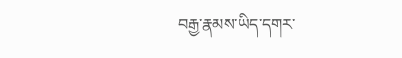བརྒྱ་རྣམས་ཡིད་དགར་